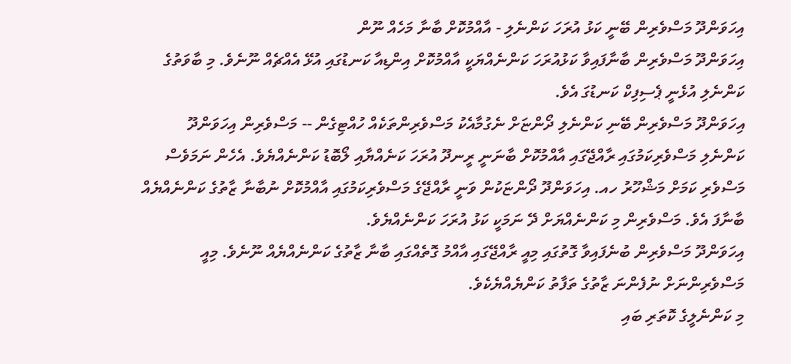އިހަވަންދޫ މަސްވެރިން ބޭނީ ކަޅު އުރަހަ ކަންނެލި - އާއްމުކޮށް ބާނާ މަހެއް ނޫން
އިހަވަންދޫ މަސްވެރިން ބާނާފައިވާ ކަޅުއުރަހަ ކަންނެއްޔަކީ އާއްމުކޮށް އިންޑިއާ ކަނޑުގައި އުޅޭ އެއްޗެއް ނޫނެވެ. މި ބާވަތުގެ ކަންނެލި އުޅެނީ ޕެސިފިކް ކަނޑުގަ އެވެ.
އިހަވަންދޫ މަސްވެރިން ބޭނި ކަންނެލި ދޯންޏަށް ނެގުމާއެކު މަސްވެރިންތަކެއް ހުއްޓިގެން -- މަސްވެރިން އިހަވަންދޫ
ކަންނެލި މަސްވެރިކަމުގައި ރާއްޖޭގައި އާއްމުކޮށް ބާނަނީ ރީނދޫ އުރަހަ ކަނެއްޔާއި ލޯބޮޑު ކަންނެއްޔެވެ. އެހެން ނަމަވެސް މަސްވެރި ކަމަށް މަޝްހޫރު ހއ. އިހަވަންދޫ ދޯންޏަކުން ވަނީ ރާއްޖޭގެ މަސްވެރިކަމުގައި އާއްމުކޮށް ނުބާނާ ޒާތުގެ ކަންނެއްޔެއް ބާނާފަ އެވެ. މަސްވެރިން މި ކަންނެއްޔަށް ދޭ ނަމަކީ ކަޅު އުރަހަ ކަންނެއްޔެވެ.
އިހަވަންދޫ މަސްވެރިން ބުނެފައިވާ ގޮތުގައި މިއީ ރާއްޖޭގައި އާއްމު ގޮތެއްގައި ބާނާ ޒާތުގެ ކަންނެއްޔެއް ނޫނެވެ. މިއީ މަސްވެރިންނަށް ނުފެންނަ ޒާތުގެ ތަފާތު ކަންޔެއްޔެކެވެ.
މި ކަންނެލީގެ ކޮތަރި ބައި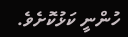ހުންނީ ކަޅުކޮށެވެ.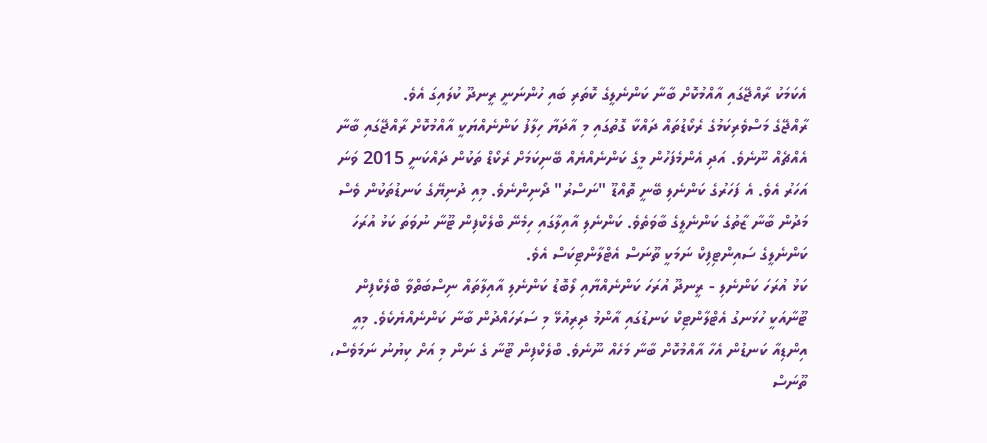އެކަމަކު ރާއްޖޭގައި އާއްމުކޮށް ބާނާ ކަންނެލީގެ ކޮތަރި ބައި ހުންނަނީ ރީނދޫ ކުލައިގަ އެވެ.
ރާއްޖޭގެ މަސްވެރިކަމުގެ ރެކޯޑުތައް ދައްކާ ގޮތުގައި މި އާދަޔާ ހިލާފު ކަންނެއްޔަކީ އާއްމުކޮށް ރާއްޖޭގައި ބާނާ އެއްޗެއް ނޫނެވެ. އަދި އެންމެފަހުން މީގެ ކަންނެއްޔެއް ބޭނިކަމަށް ރެކޯޑް ތަކުން ދައްކަނީ 2015 ވަނަ އަހަރު އެވެ. އެ ފަހަރުގެ ކަންނެލި ބޭނީ ތޮއްޑޫ "ނަސްރު" ދޯނިންނެވެ. މިއި ދުނިޔޭގެ ކަނޑުތަކުން ވެސް މަދުން ބާނާ ޒާތުގެ ކަންނެލީގެ ބާވަތެވެ. ކަންނެލި އާއިލާގައި ހިމެނޭ ބްލެކްފިން ޓޫނާ ނުވަތަ ކަޅު އުރަހަ ކަންނެލީގެ ސައިންޓިފިކް ނަމަކީ ތޫނަސް އެޓްލާންޓިކަސް އެވެ.
ކަޅު އުރަހަ ކަންނެލި - ރީނދޫ އުރަހަ ކަންނެއްޔާއި ލޯބޮޑު ކަންނެލި އާއިލާތައް ނިސްބަތްވާ ބްލެކްފިން ޓޫނާއަކީ ހުޅަނގު އެޓްލާންޓިކް ކަނޑުގައި އާންމު ދިރިއުޅޭ މި ސަރަހައްދުން ބާނާ ކަންނެއްޔެކެވެ. މިއީ އިންޑިއާ ކަނޑުން އެހާ އާއްމުކޮށް ބާނާ މަހެއް ނޫނެވެ. ބްލެކްފިން ޓޫނާ ގެ ނަން މި އަށް ކިޔުނު ނަމަވެސް، ތޫނަސް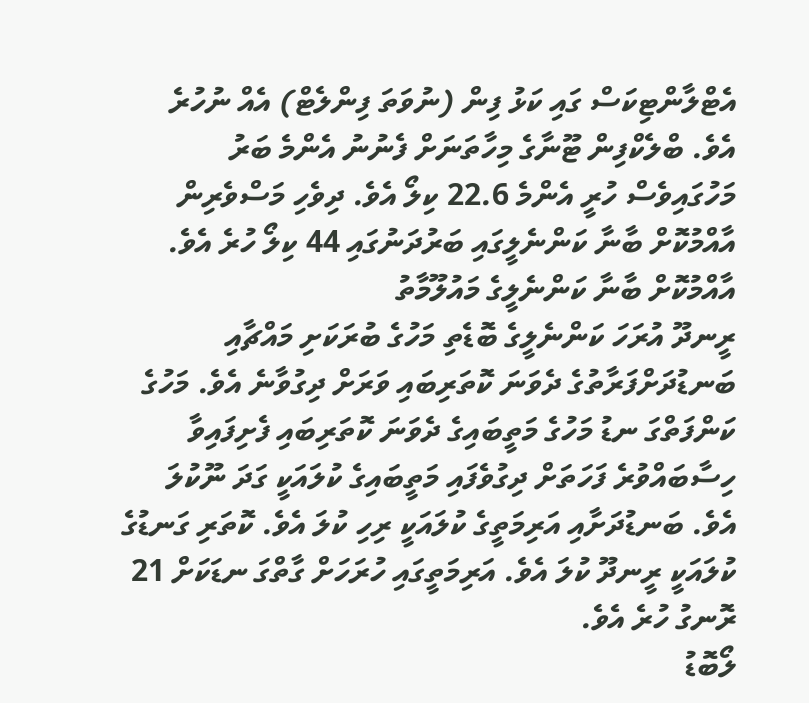އެޓްލާންޓިކަސް ގައި ކަޅު ފިން (ނުވަތަ ފިންލެޓް) އެއް ނުހުރެ އެވެ. ބްލެކްފިން ޓޫނާގެ މިހާތަނަށް ފެނުނު އެންމެ ބަރު މަހުގައިވެސް ހުރީ އެންމެ 22.6 ކިލޯ އެވެ. ދިވެހި މަސްވެރިން އާއްމުކޮށް ބާނާ ކަންނެލީގައި ބަރުދަނުގައި 44 ކިލޯ ހުރެ އެވެ.
އާއްމުކޮށް ބާނާ ކަންނެލީގެ މައުލޫމާތު
ރީނދޫ އުރަހަ ކަންނެލީގެ ބޮޑެތި މަހުގެ ބުރަކަށި މައްޗާއި ބަނޑުދަށްފަރާތުގެ ދެވަނަ ކޮތަރިބައި ވަރަށް ދިގުވާނެ އެވެ. މަހުގެ ކަންފަތްގަ ނޑު މަހުގެ މަތީބައިގެ ދެވަނަ ކޮތަރިބައި ފެށިފައިވާ ހިސާބައްވުރެ ފަހަތަށް ދިގުވެފައި މަތީބައިގެ ކުލައަކީ ގަދަ ނޫކުލަ އެވެ. ބަނޑުދަށާއި އަރިމަތީގެ ކުލައަކީ ރިހި ކުލަ އެވެ. ކޮތަރި ގަނޑުގެ ކުލައަކީ ރީނދޫ ކުލަ އެވެ. އަރިމަތީގައި ހުރަހަށް ގާތްގަ ނޑަކަށް 21 ރޮނގު ހުރެ އެވެ.
ލޯބޮޑު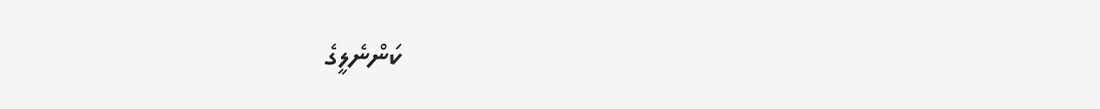ކަންނެލީގެ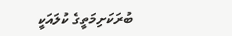ބުރަކަށިމަތީގެ ކުލައަކީ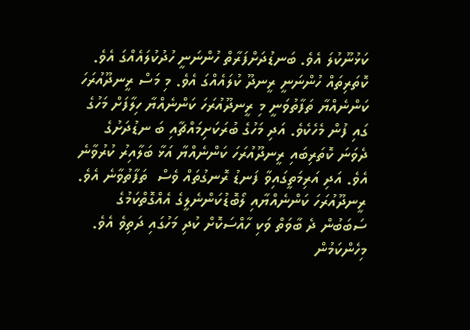ކަޅުނޫކުލަ އެވެ. ބަނޑުދަށްފަރާތް ހުންނަނީ ހުދުކުލައެއްގަ އެވެ. ކޮތަރިތައް ހުންނަނީ ރީނދޫ ކުލައެއްގަ އެވެ. މި މަސް ރީނދޫއުރަހަ ކަންނެއްޔާ ތަފާތުވަނީ މި ރީނދޫއުރަހަ ކަންނެއްޔާ ހިލާފަށް މަހުގެ ގައި ފުން މެހެކެވެ. އަދި މަހުގެ ބުރަކަށިމައްޗާއި ބަ ނޑުދަށުގެ ދެވަނަ ކޮތަރިބައި ރީނދޫއުރަހަ ކަންނެއްޔާ އަޅާ ބަލާއިރު ކުރުވާނެ އެވެ. އަދި އަރިމަތީގައިވާ ފަނޑު ރޮނގުތައް ވެސް  ތަފާތުވާނެ އެވެ. ރީނދޫއުރަހަ ކަންނެއްޔާއި ލޯބޮޑުކަންނެލީގެ އެއްގޮތްކަމުގެ ސަބަބުން ދެ ބާވަތް ވަކި ހާއްސަކޮށް ކުދި މަހުގައި ދަތިވެ އެވެ. މިހެންކަމުން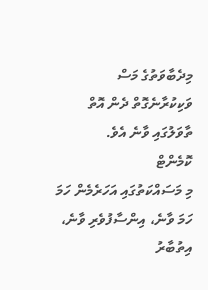މިދެބާވަތުގެ މަސް ވަކިކުރާނެގޮތް ދެން އޮތް ތާވަލުގައި ވާނެ އެވެ.
ކޮމެންޓް
މި މަސައްކަތުގައި އަހަރެމެން ހަމަ ހަމަ ވާނެ، އިންސާފުވެރި ވާނެ، އިތުބާރު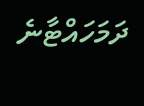ދަމަހައްޓާނެ